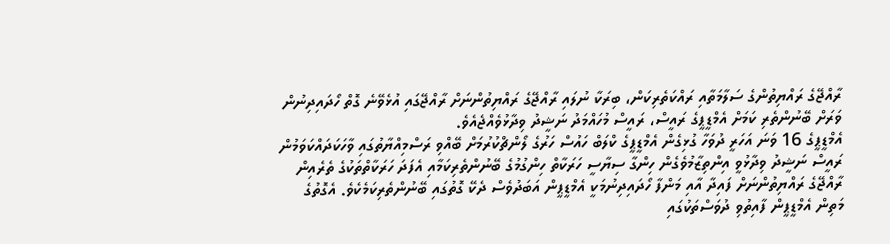ރާއްޖޭގެ ރައްޔިތުންގެ ސަލާމަތާއި ރައްކަތެރިކަން، ބިރަކާ ނުލައި ރާއްޖޭގެ ރައްޔިތުންނަށް ރާއްޖޭގައި އުޅެވޭނެ ގޮތް ހޯދައިދިނުން ވަރަށް ބޭނުންތެރި ކަމަށް އެމްޑީޕީގެ ރައީސް، ރައީސް މުހައްމަދު ނަޝީދު ވިދާޅުވެއްޖެއެވެ.
އެމްޑީޕީގެ 16 ވަނަ އަހަރީ ދުވަހާ ގުޅިގެން އެމްޑީޕީގެ ކްލަބް ހައުސް ހަރުގެ ލޯންޗްކުރުމަށް ބޭއްވި ރަސްމިއްޔާތުގައި ވާހަކަދައްކަވަމުން ރައީސް ނަޝީދު ވިދާޅުވީ އިންތިޒާމުވެގެން ހިންގާ ސިޔާސީ ހަރަކާތް ހިންގުމުގެ ބޭނުންތެރިކަމާއި އެފަދަ ހަރަކާތްތަކުގެ ތެރެއިން ރާއްޖޭގެ ރައްޔިތުންނަށް ފައިދާ އާއި މަންފާ ހޯދައިދިނުމަކީ އެމްޑީޕީން އަބަދުވެސް ދެކޭ ގޮތުގައި ބޭނުންތެރިކަމެކެވެ. އެގޮތުގެ މަތިން އެމްޑީޕީން ފާއިތުވި ދުވަސްތަކުގައި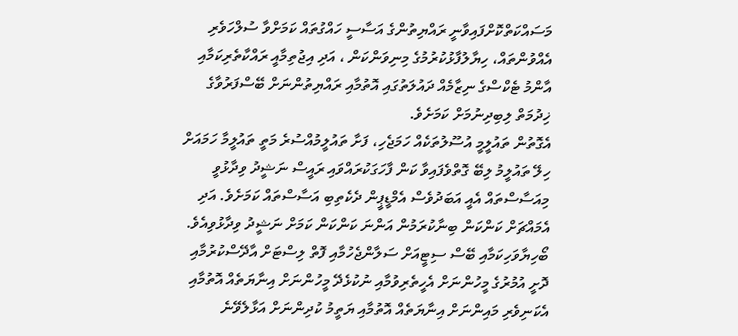މަސައްކަތްކޮށްފައިވާނީ ރައްޔިތުންގެ އަސާސީ ހައްގުތައް ކަމަށްވާ ސުލްހަވެރި އެއްވުންތައް، ހިޔާލުފާޅުކުރުމުގެ މިނިވަންކަން ، އަދި އިޖުތިމާއީ ރައްކާތެރިކަމާއި އާންމު ޓެކްސްގެ ނިޒާމެއް ދައުލަތުގައި އޮތުމާއި ރައްޔިތުންނަށް ބޭސްފަރުވާގެ ޚިދުމަތް ލިބިދިނުމަށް ކަމަށެވެ.
އެގޮތުން ތައުލީމީ އުސޫލުތަކެއް ހަމަޖެހި، ފަށާ ތައުލީމުއްސުރެ މަތީ ތައުލީމާ ހަމައަށް ހިލޭ ތައުލީމު ލިބޭ ގޮތްވެފައިވާ ކަން ފާހަގަކުރައްވައި ރައީސް ނަޝީދު ވިދާޅުވީ މިއަސާސްތައް އެއީ އަބަދުވެސް އެމްޑީޕީން ދެކެތިބި އަސާސްތައް ކަމަށެވެ. އަދި އެމައްޗަށް ކަންކަން ބިނާކުރަމުން އަންނަ ކަންކަން ކަމަށް ނަޝީދު ވިދާޅުވިއެވެ. ބޯހިޔާވަހިކަމާއި ބޭސް ސިޓީއަށް ސަލާންޖެހުމާއި ފޮތް ލިސްޓަށް އާދޭސްކުރުމާއި ދޮށީ އުމުރުގެ މީހުންނަށް އެހީތެރިވުމާއި ނުކުޅެދޭ މީހުންނަށް އިނާޔަތެއް އޮތުމާއި އެކަނިވެރި މައިންނަށް އިނާޔަތެއް އޮތުމާއި ޔަތީމު ކުދިންނަށް އަޅާލެވޭނެ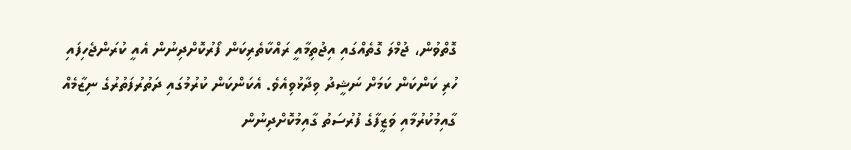ގޮތްވުން، ޖުމްލަ ގޮތެއްގައި އިޖުތިމާއީ ރައްކާތެރިކަން ފޯރުކޮށްދިނުން އެއީ ކުރަންޖެހިފައި ހުރި ކަންކަން ކަމަށް ނަޝީދު ވިދާޅުވިއެވެ. އެކަންކަން ކުރުމުގައި ދަތުރުފަތުރުގެ ނިޒާމެއް ގާއިމުކުރުމާއި ވަޒީފާގެ ފުރުސަތު ގާއިމުކޮށްދިނުން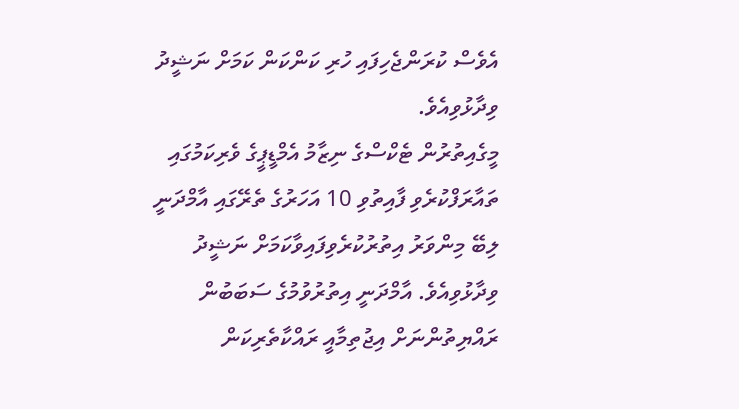އެވެސް ކުރަންޖެހިފައި ހުރި ކަންކަން ކަމަށް ނަޝީދު ވިދާޅުވިއެވެ.
މީގެއިތުރުން ޓެކްސްގެ ނިޒާމު އެމްޑީޕީގެ ވެރިކަމުގައި ތައާރަފްކުރެވި ފާއިތުވި 10 އަހަރުގެ ތެރޭގައި އާމްދަނީ ލިބޭ މިންވަރު އިތުރުކުރެވިފައިވާކަމަށް ނަޝީދު ވިދާޅުވިއެވެ. އާމްދަނީ އިތުރުވުމުގެ ސަބަބުން ރައްޔިތުންނަށް އިޖުތިމާއީ ރައްކާތެރިކަން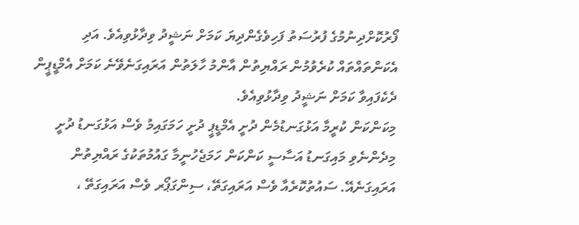ފޯރުކޮށްދިނުމުގެ ފުރުސަތު ފަހިވެގެންދިޔަ ކަމަށް ނަޝީދު ވިދާޅުވިއެވެ. އަދި އެކަންތައްތައް ކުރެވުމުން ރައްޔިތުން އާންމު ހާލަތުން އަރައިގަނެވޭނެ ކަމަށް އެމްޑީޕީން ދެކެފައިވާ ކަމަށް ނަޝީދު ވިދާޅުވިއެވެ.
މިކަންކަން ކުރީމާ އަޅުގަނޑުމެން ދުށީ އެމްޑީޕީ ދުށީ ހަމަގައިމު ވެސް އަޅުގަނޑު ދުށީ މިދެންނެވި މައިގަނޑު އަސާސީ ކަންކަން ހަމަޖެހުނީމާ ގައުމުތަކުގެ ރައްޔިތުން އަރައިގަނެއޭ. ސައުތުކޮރެއާ ވެސް އަރައިގަތޭ، ސިންގަޕޯރ ވެސް އަރައިގަތޭ ،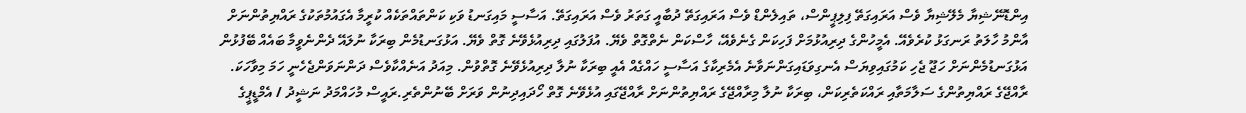އިންޑޮނޭޝިޔާ މެލޭޝިޔާ ވެސް އަރައިގަތޭ ފިލިޕީންސް، ތައިލެންޑް ވެސް އަރައިގަތޭ ދުބާއީ ގަތަރު ވެސް އަރައިގަތޭ. އަސާސީ މައިގަނޑު ވަކި ކަންތައްތަކެއް ކުރީމާ އެގައުމުތަކުގެ ރައްޔިތުންނަށް އާންމު ހާލަތު ރަނގަޅު ކުރެވެއޭ. އެމީހުންގެ ދިރިއުޅުމަށް ފަހިކަން ގެނެވެއޭ، ހާސްކަން ނެތްގޮތް ވެޔޭ. އުފަލުގައި ދިރިއުޅެވޭނެ ގޮތް ވެޔޭ. އަޅުގަނޑުމެން ބިރަކާ ނުލައޭ ދެންނެވީމާ ބައެއް ބޭފުޅުން އަޅުގަނޑުމެންނަށް ހަޖޫ ޖެހި ކަމުގައިވިޔަސް އެނގިވަޑައިގަންނަވާނެ އެމެރިކާގެ އަސާސީ ހައްގެއް އެއީ ބިރަކާ ނުލާ ދިރިއުޅެވޭނެ ގޮތްވުން. މިއަދު އަނެއްކާވެސް ދަންނަވަންޖެހެނީ ހަމަ މިވާހަކަ. ރާއްޖޭގެ ރައްޔިތުންގެ ސަލާމަތާއި ރައްކަތެރިކަން، ބިރަކާ ނުލާ މިރާއްޖޭގެ ރައްޔިތުންނަށް ރާއްޖޭގައި އުޅެވޭނެ ގޮތް ހޯދައިދިނުން ވަރަށް ބޭނުންތެރި.ރައީސް މުހައްމަދު ނަޝީދު / އެމްޑީޕީގެ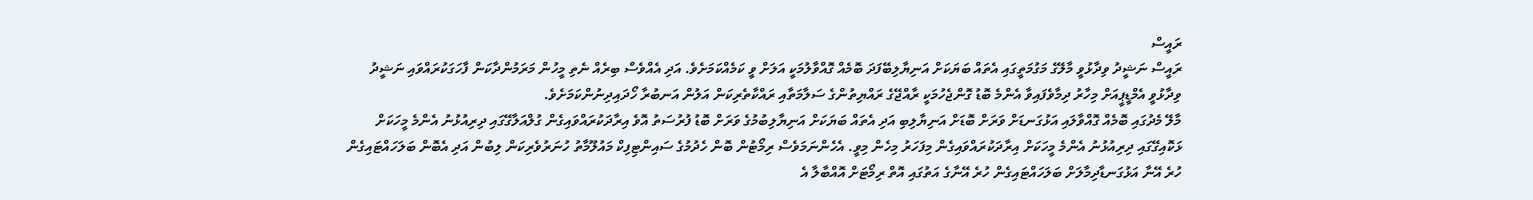ރައީސް
ރައީސް ނަޝީދު ވިދާޅުވީ މާލޭގެ މަގުމަތީގައި އެތައް ބަޔަކަށް އަނިޔާލިބޭފަދަ ބޮމެއް ގޮއްވާލުމަކީ އަލަށް ވީ ކަމެއްކަމަށެވެ. އަދި އެއްވެސް ބިރެއް ނެތި މީހުން މަރަމުންދާކަން ފާހަގަކުރައްވައި ނަޝީދު ވިދާޅުވީ އެމްޑީޕީއަށް މިހާރު ދިމާވެފައިވާ އެންމެ ބޮޑު ގޮންޖެހުމަކީ ރާއްޖޭގެ ރައްޔިތުންގެ ސަލާމަތާއި ރައްކާތެރިކަން އަލުން އަނބުރާ ހޯދައިދިނުންކަމަށެވެ.
މާލޭ މެދުގައި ބޮމެއް ގޮއްވާލައި އަޅުގަނޑަށް ވަރަށް ބޮޑަށް އަނިޔާލިބި އަދި އެތައް ބަޔަކަށް އަނިޔާލިބުމުގެ ވަރަށް ބޮޑު ފުރުސަތު އޮވެ އިރާދަކުރައްވައިގެން ގުލްއަލާގޭގައި ދިރިއުޅުނު އެންމެ މީހަކަށް ޅަކޮއިގޭގައި ދިރިއުޅުނު އެންމެ މީހަކަށް އިރާދަކުރައްވައިގެން މިފަހަރު މިހެން މިވީ. އެހެންނަމަވެސް ރިމޯޓުން ބޮން ހެދުމުގެ ސައިންޓިފިކް މައުލޫމާތު ހުނަރުވެރިކަން ލިބުން އަދި އެބޮން ބަލަހައްޓައިގެން ހުރެ އޭނާ އަޅުގަނޑާދިމާލަށް ބަލަހައްޓައިގެން ހުރެ އޭނާގެ އަތުގައި އޮތް ރިމޯޓަށް އޮއްބާލާ އެ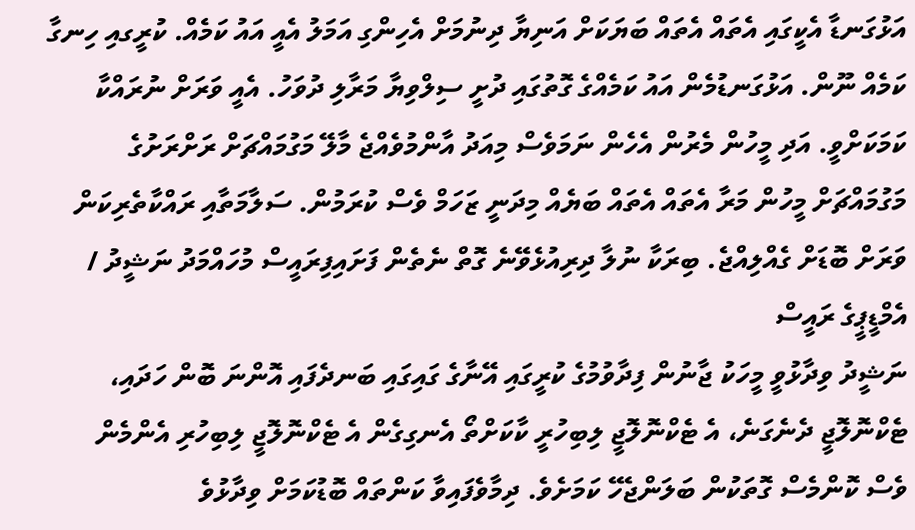އަޅުގަނޑާ އެކީގައި އެތައް އެތައް ބަޔަކަށް އަނިޔާ ދިނުމަށް އެހިންގި އަމަލު އެއީ އައު ކަމެއް. ކުރީގއި ހިނގާ ކަމެއް ނޫން. އަޅުގަނޑުމެން އައު ކަމެއްގެ ގޮތުގައި ދުށީ ސިލްވިޔާ މަރާލި ދުވަހު. އެއީ ވަރަށް ނުރައްކާ ކަމަކަށްވީ. އަދި މީހުން މެރުން އެހެން ނަމަވެސް މިއަދު އާންމުވެއްޖެ މާލޭ މަގުމައްޗަށް ރަށްރަށުގެ މަގުމައްޗަށް މީހުން މަރާ އެތައް އެތައް ބަޔެއް މިދަނީ ޒަހަމް ވެސް ކުރަމުން. ސަލާމަތާއި ރައްކާތެރިކަން ވަރަށް ބޮޑަށް ގެއްލިއްޖެ. ބިރަކާ ނުލާ ދިރިއުޅެވޭނެ ގޮތް ނެތެން ފަށައިފިރައީސް މުހައްމަދު ނަޝީދު / އެމްޑީޕީގެ ރައީސް
ނަޝީދު ވިދާޅުވީ މީހަކު ޖާނުން ފިދާވުމުގެ ކުރީގައި އޭނާގެ ގައިގައި ބަނދެފައި އޮންނަ ބޮން ހަދައި، ޓެކްނޮލޮޖީ ދެނެގަނެ، އެ ޓެކްނޮލޮޖީ ލިބިހުރީ ކާކަށްތޯ އެނގިގެން އެ ޓެކްނޮލޮޖީ ލިބިހުރި އެންމެން ވެސް ކޮންމެސް ގޮތަކުން ބަލަންޖެހޭ ކަމަށެވެ. ދިމާވެފައިވާ ކަންތައް ބޮޑުކަމަށް ވިދާޅުވެ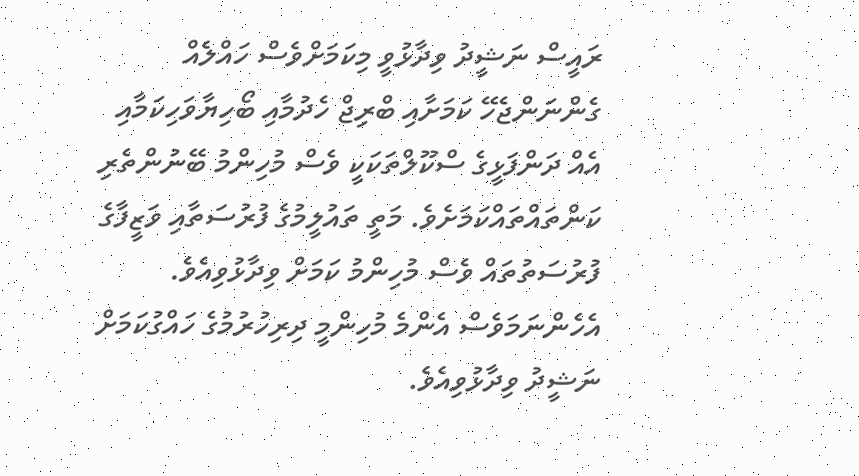ރައީސް ނަޝީދު ވިދާޅުވީ މިކަމަށްވެސް ހައްލެއް ގެންނަންޖެހޭ ކަމަށާއި ބްރިޖް ހެދުމާއި ބޯހިޔާވަހިކަމާއި އެއް ދަންފަޅީގެ ސްކޫލްތަކަކީ ވެސް މުހިންމު ބޭނުންތެރި ކަންތައްތައްކަމަށެވެ. މަތީ ތައުލީމުގެ ފުރުސަތާއި ވަޒީފާގެ ފުރުސަތުތައް ވެސް މުހިންމު ކަމަށް ވިދާޅުވިއެވެ. އެހެންނަމަވެސް އެންމެ މުހިންމީ ދިރިހުރުމުގެ ހައްގުކަމަށް ނަޝީދު ވިދާޅުވިއެވެ.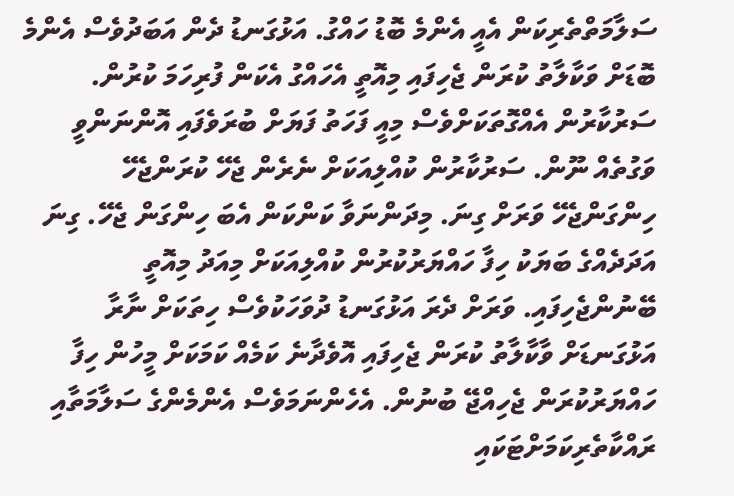ސަލާމަތްތެރިކަން އެއީ އެންމެ ބޮޑު ހައްގު. އަޅުގަނޑު ދެން އަބަދުވެސް އެންމެ ބޮޑަށް ވަކާލާތު ކުރަން ޖެހިފައި މިއޮތީ އެހައްގު އެކަން ފުރިހަމަ ކުރުން. ސަރުކާރުން އެއްގޮތަކަށްވެސް މިއީ ފަހަތު ފަޔަށް ބުރަވެފައި އޮންނަންވީ ވަގުތެއް ނޫން. ސަރުކާރުން ކުއްލިއަކަށް ނެރެން ޖެހޭ ކުރަންޖެހޭ ހިންގަންޖެހޭ ވަރަށް ގިނަ. މިދަންނަވާ ކަންކަން އެބަ ހިންގަން ޖެހޭ. ގިނަ އަދަދެއްގެ ބަޔަކު ހިފާ ހައްޔަރުކުރުން ކުއްލިއަކަށް މިއަދު މިއޮތީ ބޭނުންޖެހިފައި. ވަރަށް ދެރަ އަޅުގަނޑު ދުވަހަކުވެސް ހިތަކަށް ނާރާ އަޅުގަނޑަށް ވާކާލާތު ކުރަން ޖެހިފައި އޮވެދާނެ ކަމެއް ކަމަކަށް މީހުން ހިފާ ހައްޔަރުކުރަން ޖެހިއްޖޭ ބުނުން. އެހެންނަމަވެސް އެންމެންގެ ސަލާމަތާއި ރައްކާތެރިކަމަށްޓަކައި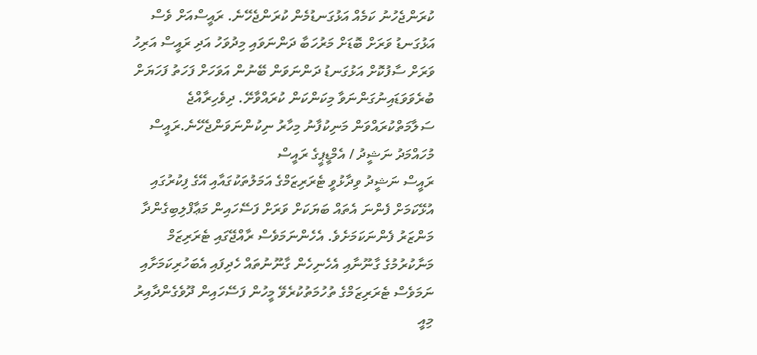ކުރަންޖެހުނު ކަމެއް އަޅުގަނޑުމެން ކުރަންޖެހޭނެ. ރައީސްއަށް ވެސް އަޅުގަނޑު ވަރަށް ބޮޑަށް މަރުހަބާ ދަންނަވައި މިދުވަހު އަދި ރައީސް އަރިހު ވަރަށް ސާފުކޮށް އަޅުގަނޑު ދަންނަވަން ބޭނުން އަވަހަށް ފަހަތު ފަހަޔަށް ބުރެވަވަޑައިނުގަންނަވާ މިކަންކަން ކުރައްވާށޭ. ދިވެހިރާއްޖެ ސަލާމަތްކުރައްވަން މަނިކުފާނު މިހާރު ނިކުންނަވަންޖެހޭނެ.ރައީސް މުހައްމަދު ނަޝީދު / އެމްޑީޕީގެ ރައީސް
ރައީސް ނަޝީދު ވިދާޅުވީ ޓެރަރިޒަމްގެ އަމަލުތަކުގައާއި އޭގެ ފިކުރުގައި އުޅޭކަމަށް ފެންނަ އެތައް ބަޔަކަށް ވަރަށް ފަސޭހައިން މަޢާފްލިބިގެންދާ މަންޒަރު ފެންނަކަމަށެވެ. އެހެންނަމަވެސް ރާއްޖޭގައި ޓެރަރިޒަމް މަނާކުރުމުގެ ގާނޫނާއި އެހެނިހެން ގާނޫނުތައް ހެދިފައި އެބަހުރިކަމަށާއި ނަމަވެސް ޓެރަރިޒަމްގެ ތުހުމަތުކުރެވޭ މީހުން ފަސޭހައިން ދޫވެގެންދާއިރު މިއީ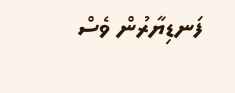ފަނޑިޔާރުން ވެސް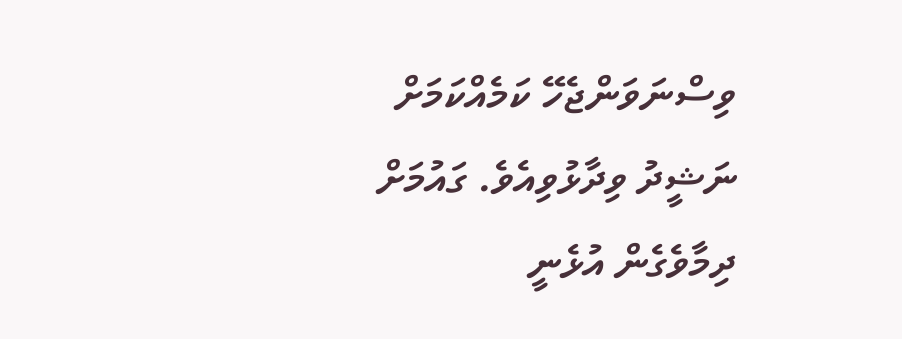ވިސްނަވަންޖެހޭ ކަމެއްކަމަށް ނަޝީދު ވިދާޅުވިއެވެ. ގައުމަށް ދިމާވެގެން އުޅެނީ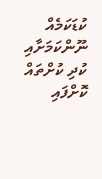ކުޑަކަމެއް ނޫންކަމަށާއި ކުދި ކުށްތައް ކޮށްފައި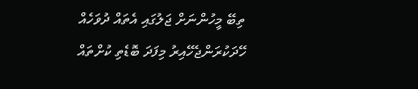ތިބޭ މީހުންނަށް ޖަލުގައި އެތައް ދުވަހެއް ހޭދަކުރަންޖެހޭއިރު މިފަދަ ބޮޑެތި ކުށްތައް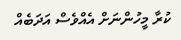ކުރާ މީހުންނަށް އެއްވެސް އަދަބެއް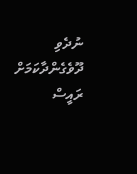ނުދެވި ދޫވެގެންދާކަމަށް ރައީސް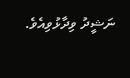ނަޝީދު ވިދާޅުވިއެވެ.